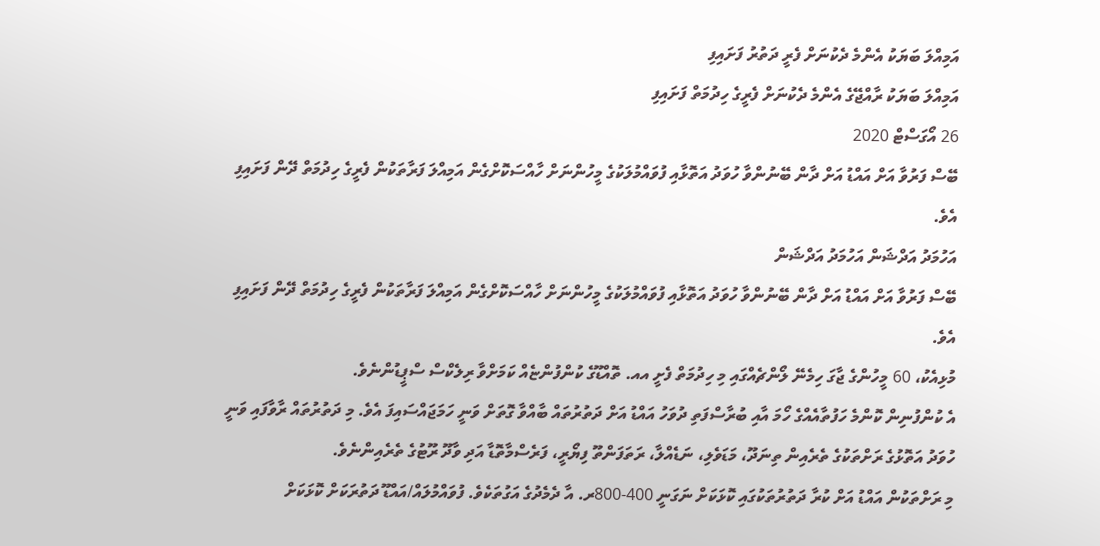އަމިއްލަ ބަޔަކު އެންމެ ދެކުނަށް ފެރީ ދަތުރު ފަށައިފި
އަމިއްލަ ބަޔަކު ރާއްޖޭގެ އެންމެ ދެކުނަށް ފެރީގެ ހިދުމަތް ފަށައިފި
26 އޯގަސްޓް 2020
ބޭސް ފަރުވާ އަށް އައްޑު އަށް ދާން ބޭނުންވާ ހުވަދު އަތޮޅާއި ފުވައްމުލަކުގެ މީހުންނަށް ހާއްސަކޮށްގެން އަމިއްލަ ފަރާތަކުން ފެރީގެ ހިދުމަތް ދޭން ފަށައިފި އެވެ.
އަހުމަދު އަދްޝަން އަހުމަދު އަދްޝަން
ބޭސް ފަރުވާ އަށް އައްޑު އަށް ދާން ބޭނުންވާ ހުވަދު އަތޮޅާއި ފުވައްމުލަކުގެ މީހުންނަށް ހާއްސަކޮށްގެން އަމިއްލަ ފަރާތަކުން ފެރީގެ ހިދުމަތް ދޭން ފަށައިފި އެވެ.
މުޅިއެކު، 60 މީހުންގެ ޖާގަ ހިމެނޭ ލޯންޗެއްގައި މި ހިދުމަތް ފެށީ އއ. ތޮއްޑޫގެ ކުންފުންޏެއް ކަމަށްވާ ރިލެކްސް ސްޕީޑުންނެވެ.
އެ ކުންފުނިން ކޮންމެ ހަފުތާއެއްގެ ހޯމަ އާއި ބުރާސްފަތި ދުވަހު އައްޑު އަށް ދަތުރުތައް ބާއްވާ ގޮތަށް ވަނީ ހަމަޖައްސައިފަ އެވެ. މި ދަތުރުތައް ރާވާފައި ވަނީ ހުވަދު އަތޮޅުގެ ރަށްތަކުގެ ތެރެއިން ތިނަދޫ، މަޑަވެލި، ނަޑެއްލާ، ރަތަފަންތޫ ފިޔޯރީ، ފަރެސްމާތޮޑާ އަދި ވާދޫ ރޫޓުގެ ތެރެއިންނެވެ.
މި ރަށްތަކުން އައްޑު އަށް ކުރާ ދަތުރުތަކުގައި ކޮޅަކަށް ނަގަނީ 400-800ރ. އާ ދެމެދުގެ އަގުތަކެވެ. ފުވައްމުލައް/އައްޑޫ ދަތުރަކަށް ކޮޅަކަށް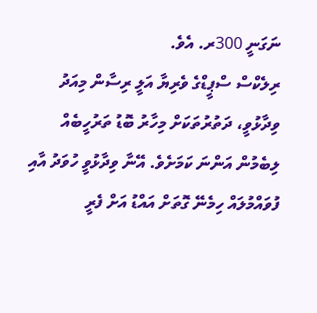ނަގަނީ 300ރ. އެވެ.
ރިލެކްސް ސްޕީޑްގެ ވެރިޔާ އަލީ ރިސާން މިއަދު ވިދާޅުވީ، ދަތުރުތަކަށް މިހާރު ބޮޑު ތަރުހީބެއް ލިބެމުން އަންނަ ކަމަށެވެ. އޭނާ ވިދާޅުވީ ހުވަދު އާއި ފުވައްމުލައް ހިމެނޭ ގޮތަށް އައްޑު އަށް ފެރީ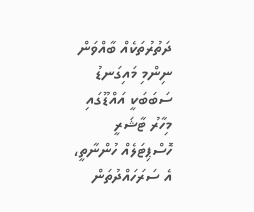ދަތުރުތަކެއް ބާއްވަން ނިންމި މައިގަނޑު ސަބަބަކީ އައްޑޫގައި މިހާރު ޓާޝަރީ ހޮސްޕިޓަލެއް ހުންނާތީ، އެ ސަރަހައްދުތަން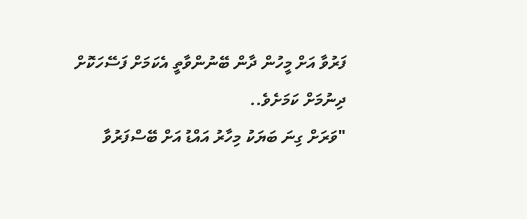ފަރުވާ އަށް މީހުން ދާން ބޭނުންވާތީ އެކަމަށް ފަސޭހަކޮށް ދިނުމަށް ކަމަށެވެ..
"ވަރަށް ގިނަ ބަޔަކު މިހާރު އައްޑު އަށް ބޭސްފަރުވާ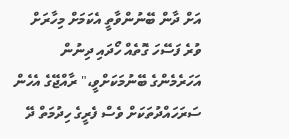އަށް ދާން ބޭނުންވާތީ އެކަމަށް މިހާރަށް ވުރެ ފަސޭހަ ގޮތެއް ހޯދައި ދިނުން އަހަރެމެންގެ ބޭނުމަކަށްވީ،" ރާއްޖޭގެ އެހެން ސަރަހައްދުތަކަށް ވެސް ފެރީގެ ހިދުމަތް ދޭ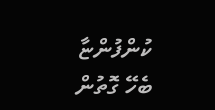ކުންފުންޏާ ބެހޭ ގޮތުން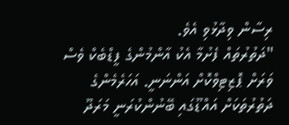ރިސާން ވިދާޅުވި އެވެ.
"ދަތުރުތައް ފެށުމާ އެކު އާންމުންގެ ފީޑްބެކް ވެސް ވަރަށް ޕޮޒިޓިވްކޮށް އަންނަނީ. އަހަރެމެންގެ ދަތުރުތަކަށް އައްޑޫގައި ބޭނުންކުރަނީ މަރަދޫ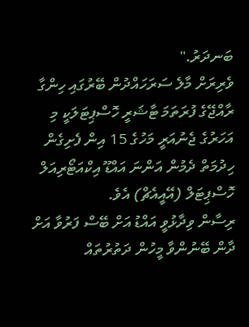ބަނދަރު."
ވެރިރަށް މާލެ ސަރަހައްދުން ބޭރުގައި ހިންގާ ރާއްޖޭގެ ފުރަތަމަ ޓާޝަރީ ހޮސްޕިޓަލަކީ މި އަހަރުގެ ޖެނުއަރީ މަހުގެ 15 އިން ފެށިގެން ހިދުމަތް ދެމުން އަންނަ އައްޑޫ އިކްއަޓޯރިއަލް ހޮސްޕިޓަލް (އޭއީއެޗް) އެވެ.
ރިސާން ވިދާޅުވީ އައްޑު އަށް ބޭސް ފަރުވާ އަށް ދާން ބޭނުންވާ މީހުން ދަތުރުތައް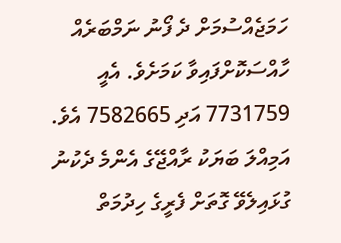ހަމަޖެއްސުމަށް ދެ ފޯނު ނަމްބަރެއް ހާއްސަކޮށްފައިވާ ކަމަށެވެ. އެއީ 7731759 އަދި 7582665 އެވެ.
އަމިއްލަ ބަޔަކު ރާއްޖޭގެ އެންމެ ދެކުނު ގުޅައިލެވޭ ގޮތަށް ފެރީގެ ހިދުމަތް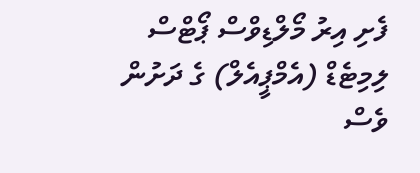ފެށި އިރު މޯލްޑިވްސް ޕޯޓްސް ލިމިޓެޑް (އެމްޕީއެލް) ގެ ދަށުން ވެސް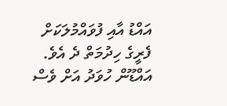އައްޑު އާއި ފުވައްމުލަކަށް ފެރީގެ ހިދުމަތް ދެ އެވެ. އައްޑޫން ހުވަދު އަށް ވެސް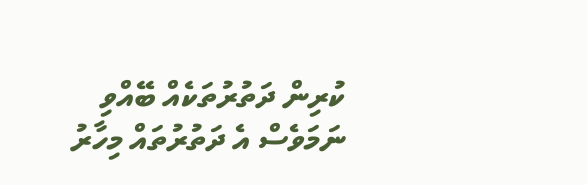ކުރިން ދަތުރުތަކެއް ބޭއްވި ނަމަވެސް އެ ދަތުރުތައް މިހާރު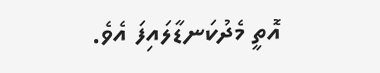އޮތީ މެދުކަނޑާލައިފަ އެވެ.